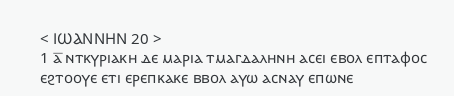< ⲒⲰⲀⲚⲚⲎⲚ 20 >
1 ⲁ̅ ⲛⲧⲕⲩⲣⲓⲁⲕⲏ ⲇⲉ ⲙⲁⲣⲓⲁ ⲧⲙⲁⲅⲇⲁⲗⲏⲛⲏ ⲁⲥⲉⲓ ⲉⲃⲟⲗ ⲉⲡⲧⲁⲫⲟⲥ ⲉϩⲧⲟⲟⲩⲉ ⲉⲧⲓ ⲉⲣⲉⲡⲕⲁⲕⲉ ⲃⲃⲟⲗ ⲁⲩⲱ ⲁⲥⲛⲁⲩ ⲉⲡⲱⲛⲉ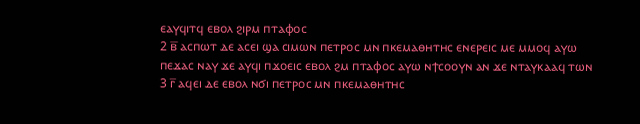ⲉⲁⲩϥⲓⲧϥ ⲉⲃⲟⲗ ϩⲓⲣⲙ ⲡⲧⲁⲫⲟⲥ
2 ⲃ̅ ⲁⲥⲡⲱⲧ ⲇⲉ ⲁⲥⲉⲓ ϣⲁ ⲥⲓⲙⲱⲛ ⲡⲉⲧⲣⲟⲥ ⲙⲛ ⲡⲕⲉⲙⲁⲑⲏⲧⲏⲥ ⲉⲛⲉⲣⲉⲓⲥ ⲙⲉ ⲙⲙⲟϥ ⲁⲩⲱ ⲡⲉϫⲁⲥ ⲛⲁⲩ ϫⲉ ⲁⲩϥⲓ ⲡϫⲟⲉⲓⲥ ⲉⲃⲟⲗ ϩⲙ ⲡⲧⲁⲫⲟⲥ ⲁⲩⲱ ⲛϯⲥⲟⲟⲩⲛ ⲁⲛ ϫⲉ ⲛⲧⲁⲩⲕⲁⲁϥ ⲧⲱⲛ
3 ⲅ̅ ⲁϥⲉⲓ ⲇⲉ ⲉⲃⲟⲗ ⲛϭⲓ ⲡⲉⲧⲣⲟⲥ ⲙⲛ ⲡⲕⲉⲙⲁⲑⲏⲧⲏⲥ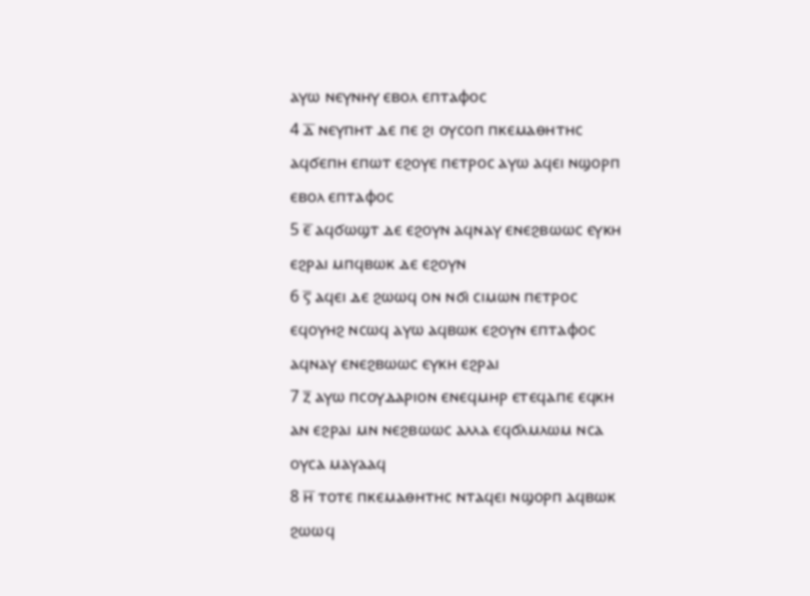ⲁⲩⲱ ⲛⲉⲩⲛⲏⲩ ⲉⲃⲟⲗ ⲉⲡⲧⲁⲫⲟⲥ
4 ⲇ̅ ⲛⲉⲩⲡⲏⲧ ⲇⲉ ⲡⲉ ϩⲓ ⲟⲩⲥⲟⲡ ⲡⲕⲉⲙⲁⲑⲏⲧⲏⲥ ⲁϥϭⲉⲡⲏ ⲉⲡⲱⲧ ⲉϩⲟⲩⲉ ⲡⲉⲧⲣⲟⲥ ⲁⲩⲱ ⲁϥⲉⲓ ⲛϣⲟⲣⲡ ⲉⲃⲟⲗ ⲉⲡⲧⲁⲫⲟⲥ
5 ⲉ̅ ⲁϥϭⲱϣⲧ ⲇⲉ ⲉϩⲟⲩⲛ ⲁϥⲛⲁⲩ ⲉⲛⲉϩⲃⲱⲱⲥ ⲉⲩⲕⲏ ⲉϩⲣⲁⲓ ⲙⲡϥⲃⲱⲕ ⲇⲉ ⲉϩⲟⲩⲛ
6 ⲋ̅ ⲁϥⲉⲓ ⲇⲉ ϩⲱⲱϥ ⲟⲛ ⲛϭⲓ ⲥⲓⲙⲱⲛ ⲡⲉⲧⲣⲟⲥ ⲉϥⲟⲩⲏϩ ⲛⲥⲱϥ ⲁⲩⲱ ⲁϥⲃⲱⲕ ⲉϩⲟⲩⲛ ⲉⲡⲧⲁⲫⲟⲥ ⲁϥⲛⲁⲩ ⲉⲛⲉϩⲃⲱⲱⲥ ⲉⲩⲕⲏ ⲉϩⲣⲁⲓ
7 ⲍ̅ ⲁⲩⲱ ⲡⲥⲟⲩⲇⲁⲣⲓⲟⲛ ⲉⲛⲉϥⲙⲏⲣ ⲉⲧⲉϥⲁⲡⲉ ⲉϥⲕⲏ ⲁⲛ ⲉϩⲣⲁⲓ ⲙⲛ ⲛⲉϩⲃⲱⲱⲥ ⲁⲗⲗⲁ ⲉϥϭⲗⲙⲗⲱⲙ ⲛⲥⲁ ⲟⲩⲥⲁ ⲙⲁⲩⲁⲁϥ
8 ⲏ̅ ⲧⲟⲧⲉ ⲡⲕⲉⲙⲁⲑⲏⲧⲏⲥ ⲛⲧⲁϥⲉⲓ ⲛϣⲟⲣⲡ ⲁϥⲃⲱⲕ ϩⲱⲱϥ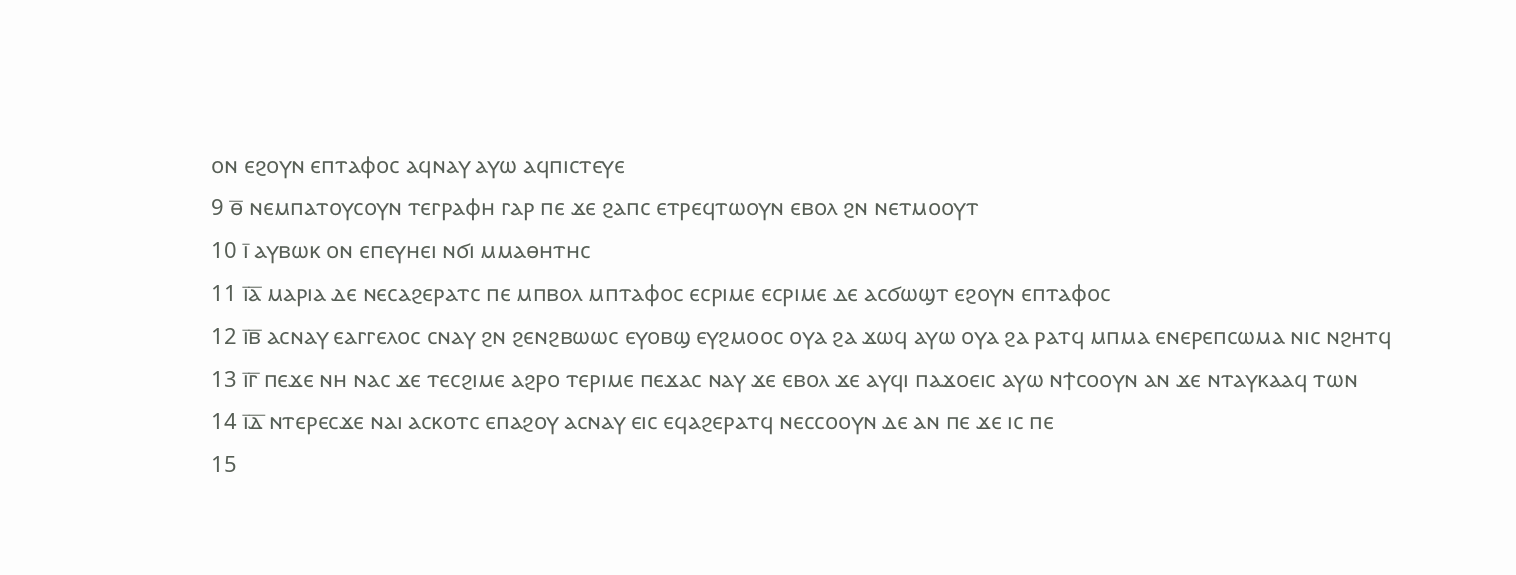ⲟⲛ ⲉϩⲟⲩⲛ ⲉⲡⲧⲁⲫⲟⲥ ⲁϥⲛⲁⲩ ⲁⲩⲱ ⲁϥⲡⲓⲥⲧⲉⲩⲉ
9 ⲑ̅ ⲛⲉⲙⲡⲁⲧⲟⲩⲥⲟⲩⲛ ⲧⲉⲅⲣⲁⲫⲏ ⲅⲁⲣ ⲡⲉ ϫⲉ ϩⲁⲡⲥ ⲉⲧⲣⲉϥⲧⲱⲟⲩⲛ ⲉⲃⲟⲗ ϩⲛ ⲛⲉⲧⲙⲟⲟⲩⲧ
10 ⲓ̅ ⲁⲩⲃⲱⲕ ⲟⲛ ⲉⲡⲉⲩⲏⲉⲓ ⲛϭⲓ ⲙⲙⲁⲑⲏⲧⲏⲥ
11 ⲓ̅ⲁ̅ ⲙⲁⲣⲓⲁ ⲇⲉ ⲛⲉⲥⲁϩⲉⲣⲁⲧⲥ ⲡⲉ ⲙⲡⲃⲟⲗ ⲙⲡⲧⲁⲫⲟⲥ ⲉⲥⲣⲓⲙⲉ ⲉⲥⲣⲓⲙⲉ ⲇⲉ ⲁⲥϭⲱϣⲧ ⲉϩⲟⲩⲛ ⲉⲡⲧⲁⲫⲟⲥ
12 ⲓ̅ⲃ̅ ⲁⲥⲛⲁⲩ ⲉⲁⲅⲅⲉⲗⲟⲥ ⲥⲛⲁⲩ ϩⲛ ϩⲉⲛϩⲃⲱⲱⲥ ⲉⲩⲟⲃϣ ⲉⲩϩⲙⲟⲟⲥ ⲟⲩⲁ ϩⲁ ϫⲱϥ ⲁⲩⲱ ⲟⲩⲁ ϩⲁ ⲣⲁⲧϥ ⲙⲡⲙⲁ ⲉⲛⲉⲣⲉⲡⲥⲱⲙⲁ ⲛⲓⲥ ⲛϩⲏⲧϥ
13 ⲓ̅ⲅ̅ ⲡⲉϫⲉ ⲛⲏ ⲛⲁⲥ ϫⲉ ⲧⲉⲥϩⲓⲙⲉ ⲁϩⲣⲟ ⲧⲉⲣⲓⲙⲉ ⲡⲉϫⲁⲥ ⲛⲁⲩ ϫⲉ ⲉⲃⲟⲗ ϫⲉ ⲁⲩϥⲓ ⲡⲁϫⲟⲉⲓⲥ ⲁⲩⲱ ⲛϯⲥⲟⲟⲩⲛ ⲁⲛ ϫⲉ ⲛⲧⲁⲩⲕⲁⲁϥ ⲧⲱⲛ
14 ⲓ̅ⲇ̅ ⲛⲧⲉⲣⲉⲥϫⲉ ⲛⲁⲓ ⲁⲥⲕⲟⲧⲥ ⲉⲡⲁϩⲟⲩ ⲁⲥⲛⲁⲩ ⲉⲓⲥ ⲉϥⲁϩⲉⲣⲁⲧϥ ⲛⲉⲥⲥⲟⲟⲩⲛ ⲇⲉ ⲁⲛ ⲡⲉ ϫⲉ ⲓⲥ ⲡⲉ
15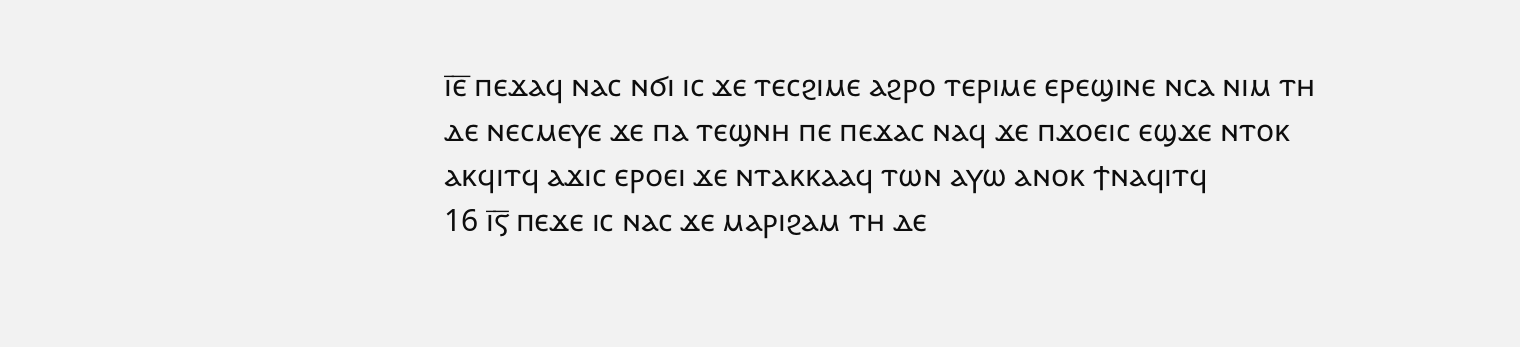ⲓ̅ⲉ̅ ⲡⲉϫⲁϥ ⲛⲁⲥ ⲛϭⲓ ⲓⲥ ϫⲉ ⲧⲉⲥϩⲓⲙⲉ ⲁϩⲣⲟ ⲧⲉⲣⲓⲙⲉ ⲉⲣⲉϣⲓⲛⲉ ⲛⲥⲁ ⲛⲓⲙ ⲧⲏ ⲇⲉ ⲛⲉⲥⲙⲉⲩⲉ ϫⲉ ⲡⲁ ⲧⲉϣⲛⲏ ⲡⲉ ⲡⲉϫⲁⲥ ⲛⲁϥ ϫⲉ ⲡϫⲟⲉⲓⲥ ⲉϣϫⲉ ⲛⲧⲟⲕ ⲁⲕϥⲓⲧϥ ⲁϫⲓⲥ ⲉⲣⲟⲉⲓ ϫⲉ ⲛⲧⲁⲕⲕⲁⲁϥ ⲧⲱⲛ ⲁⲩⲱ ⲁⲛⲟⲕ ϯⲛⲁϥⲓⲧϥ
16 ⲓ̅ⲋ̅ ⲡⲉϫⲉ ⲓⲥ ⲛⲁⲥ ϫⲉ ⲙⲁⲣⲓϩⲁⲙ ⲧⲏ ⲇⲉ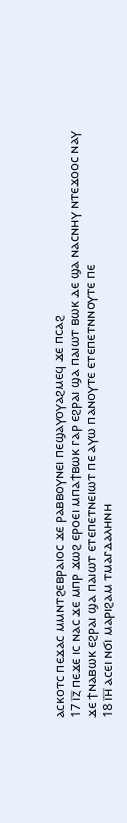ⲁⲥⲕⲟⲧⲥ ⲡⲉϫⲁⲥ ⲙⲙⲛⲧϩⲉⲃⲣⲁⲓⲟⲥ ϫⲉ ⲣⲁⲃⲃⲟⲩⲛⲉⲓ ⲡⲉϣⲁⲩⲟⲩⲁϩⲙⲉϥ ϫⲉ ⲡⲥⲁϩ
17 ⲓ̅ⲍ̅ ⲡⲉϫⲉ ⲓⲥ ⲛⲁⲥ ϫⲉ ⲙⲡⲣ ϫⲱϩ ⲉⲣⲟⲉⲓ ⲙⲡⲁϯⲃⲱⲕ ⲅⲁⲣ ⲉϩⲣⲁⲓ ϣⲁ ⲡⲁⲓⲱⲧ ⲃⲱⲕ ⲇⲉ ϣⲁ ⲛⲁⲥⲛⲏⲩ ⲛⲧⲉϫⲟⲟⲥ ⲛⲁⲩ ϫⲉ ϯⲛⲁⲃⲱⲕ ⲉϩⲣⲁⲓ ϣⲁ ⲡⲁⲓⲱⲧ ⲉⲧⲉⲡⲉⲧⲛⲉⲓⲱⲧ ⲡⲉ ⲁⲩⲱ ⲡⲁⲛⲟⲩⲧⲉ ⲉⲧⲉⲡⲉⲧⲛⲛⲟⲩⲧⲉ ⲡⲉ
18 ⲓ̅ⲏ̅ ⲁⲥⲉⲓ ⲛϭⲓ ⲙⲁⲣⲓϩⲁⲙ ⲧⲙⲁⲅⲇⲁⲗⲏⲛⲏ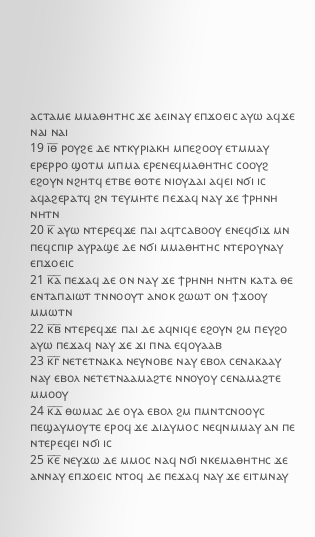ⲁⲥⲧⲁⲙⲉ ⲙⲙⲁⲑⲏⲧⲏⲥ ϫⲉ ⲁⲉⲓⲛⲁⲩ ⲉⲡϫⲟⲉⲓⲥ ⲁⲩⲱ ⲁϥϫⲉ ⲛⲁⲓ ⲛⲁⲓ
19 ⲓ̅ⲑ̅ ⲣⲟⲩϩⲉ ⲇⲉ ⲛⲧⲕⲩⲣⲓⲁⲕⲏ ⲙⲡⲉϩⲟⲟⲩ ⲉⲧⲙⲙⲁⲩ ⲉⲣⲉⲣⲣⲟ ϣⲟⲧⲙ ⲙⲡⲙⲁ ⲉⲣⲉⲛⲉϥⲙⲁⲑⲏⲧⲏⲥ ⲥⲟⲟⲩϩ ⲉϩⲟⲩⲛ ⲛϩⲏⲧϥ ⲉⲧⲃⲉ ⲑⲟⲧⲉ ⲛⲓⲟⲩⲇⲁⲓ ⲁϥⲉⲓ ⲛϭⲓ ⲓⲥ ⲁϥⲁϩⲉⲣⲁⲧϥ ϩⲛ ⲧⲉⲩⲙⲏⲧⲉ ⲡⲉϫⲁϥ ⲛⲁⲩ ϫⲉ ϯⲣⲏⲛⲏ ⲛⲏⲧⲛ
20 ⲕ̅ ⲁⲩⲱ ⲛⲧⲉⲣⲉϥϫⲉ ⲡⲁⲓ ⲁϥⲧⲥⲁⲃⲟⲟⲩ ⲉⲛⲉϥϭⲓϫ ⲙⲛ ⲡⲉϥⲥⲡⲓⲣ ⲁⲩⲣⲁϣⲉ ⲇⲉ ⲛϭⲓ ⲙⲙⲁⲑⲏⲧⲏⲥ ⲛⲧⲉⲣⲟⲩⲛⲁⲩ ⲉⲡϫⲟⲉⲓⲥ
21 ⲕ̅ⲁ̅ ⲡⲉϫⲁϥ ⲇⲉ ⲟⲛ ⲛⲁⲩ ϫⲉ ϯⲣⲏⲛⲏ ⲛⲏⲧⲛ ⲕⲁⲧⲁ ⲑⲉ ⲉⲛⲧⲁⲡⲁⲓⲱⲧ ⲧⲛⲛⲟⲟⲩⲧ ⲁⲛⲟⲕ ϩⲱⲱⲧ ⲟⲛ ϯϫⲟⲟⲩ ⲙⲙⲱⲧⲛ
22 ⲕ̅ⲃ̅ ⲛⲧⲉⲣⲉϥϫⲉ ⲡⲁⲓ ⲇⲉ ⲁϥⲛⲓϥⲉ ⲉϩⲟⲩⲛ ϩⲙ ⲡⲉⲩϩⲟ ⲁⲩⲱ ⲡⲉϫⲁϥ ⲛⲁⲩ ϫⲉ ϫⲓ ⲡⲛⲁ ⲉϥⲟⲩⲁⲁⲃ
23 ⲕ̅ⲅ̅ ⲛⲉⲧⲉⲧⲛⲁⲕⲁ ⲛⲉⲩⲛⲟⲃⲉ ⲛⲁⲩ ⲉⲃⲟⲗ ⲥⲉⲛⲁⲕⲁⲁⲩ ⲛⲁⲩ ⲉⲃⲟⲗ ⲛⲉⲧⲉⲧⲛⲁⲁⲙⲁϩⲧⲉ ⲛⲛⲟⲩⲟⲩ ⲥⲉⲛⲁⲙⲁϩⲧⲉ ⲙⲙⲟⲟⲩ
24 ⲕ̅ⲇ̅ ⲑⲱⲙⲁⲥ ⲇⲉ ⲟⲩⲁ ⲉⲃⲟⲗ ϩⲙ ⲡⲙⲛⲧⲥⲛⲟⲟⲩⲥ ⲡⲉϣⲁⲩⲙⲟⲩⲧⲉ ⲉⲣⲟϥ ϫⲉ ⲇⲓⲇⲩⲙⲟⲥ ⲛⲉϥⲛⲙⲙⲁⲩ ⲁⲛ ⲡⲉ ⲛⲧⲉⲣⲉϥⲉⲓ ⲛϭⲓ ⲓⲥ
25 ⲕ̅ⲉ̅ ⲛⲉⲩϫⲱ ⲇⲉ ⲙⲙⲟⲥ ⲛⲁϥ ⲛϭⲓ ⲛⲕⲉⲙⲁⲑⲏⲧⲏⲥ ϫⲉ ⲁⲛⲛⲁⲩ ⲉⲡϫⲟⲉⲓⲥ ⲛⲧⲟϥ ⲇⲉ ⲡⲉϫⲁϥ ⲛⲁⲩ ϫⲉ ⲉⲓⲧⲙⲛⲁⲩ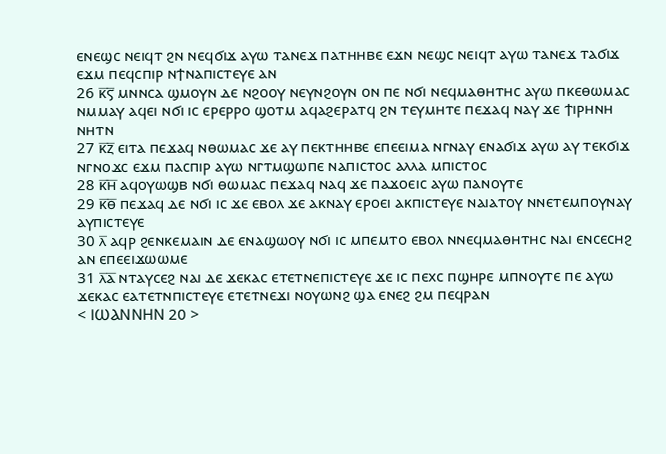ⲉⲛⲉϣⲥ ⲛⲉⲓϥⲧ ϩⲛ ⲛⲉϥϭⲓϫ ⲁⲩⲱ ⲧⲁⲛⲉϫ ⲡⲁⲧⲏⲏⲃⲉ ⲉϫⲛ ⲛⲉϣⲥ ⲛⲉⲓϥⲧ ⲁⲩⲱ ⲧⲁⲛⲉϫ ⲧⲁϭⲓϫ ⲉϫⲙ ⲡⲉϥⲥⲡⲓⲣ ⲛϯⲛⲁⲡⲓⲥⲧⲉⲩⲉ ⲁⲛ
26 ⲕ̅ⲋ̅ ⲙⲛⲛⲥⲁ ϣⲙⲟⲩⲛ ⲇⲉ ⲛϩⲟⲟⲩ ⲛⲉⲩⲛϩⲟⲩⲛ ⲟⲛ ⲡⲉ ⲛϭⲓ ⲛⲉϥⲙⲁⲑⲏⲧⲏⲥ ⲁⲩⲱ ⲡⲕⲉⲑⲱⲙⲁⲥ ⲛⲙⲙⲁⲩ ⲁϥⲉⲓ ⲛϭⲓ ⲓⲥ ⲉⲣⲉⲣⲣⲟ ϣⲟⲧⲙ ⲁϥⲁϩⲉⲣⲁⲧϥ ϩⲛ ⲧⲉⲩⲙⲏⲧⲉ ⲡⲉϫⲁϥ ⲛⲁⲩ ϫⲉ ϯⲓⲣⲏⲛⲏ ⲛⲏⲧⲛ
27 ⲕ̅ⲍ̅ ⲉⲓⲧⲁ ⲡⲉϫⲁϥ ⲛⲑⲱⲙⲁⲥ ϫⲉ ⲁⲩ ⲡⲉⲕⲧⲏⲏⲃⲉ ⲉⲡⲉⲉⲓⲙⲁ ⲛⲅⲛⲁⲩ ⲉⲛⲁϭⲓϫ ⲁⲩⲱ ⲁⲩ ⲧⲉⲕϭⲓϫ ⲛⲅⲛⲟϫⲥ ⲉϫⲙ ⲡⲁⲥⲡⲓⲣ ⲁⲩⲱ ⲛⲅⲧⲙϣⲱⲡⲉ ⲛⲁⲡⲓⲥⲧⲟⲥ ⲁⲗⲗⲁ ⲙⲡⲓⲥⲧⲟⲥ
28 ⲕ̅ⲏ̅ ⲁϥⲟⲩⲱϣⲃ ⲛϭⲓ ⲑⲱⲙⲁⲥ ⲡⲉϫⲁϥ ⲛⲁϥ ϫⲉ ⲡⲁϫⲟⲉⲓⲥ ⲁⲩⲱ ⲡⲁⲛⲟⲩⲧⲉ
29 ⲕ̅ⲑ̅ ⲡⲉϫⲁϥ ⲇⲉ ⲛϭⲓ ⲓⲥ ϫⲉ ⲉⲃⲟⲗ ϫⲉ ⲁⲕⲛⲁⲩ ⲉⲣⲟⲉⲓ ⲁⲕⲡⲓⲥⲧⲉⲩⲉ ⲛⲁⲓⲁⲧⲟⲩ ⲛⲛⲉⲧⲉⲙⲡⲟⲩⲛⲁⲩ ⲁⲩⲡⲓⲥⲧⲉⲩⲉ
30 ⲗ̅ ⲁϥⲣ ϩⲉⲛⲕⲉⲙⲁⲓⲛ ⲇⲉ ⲉⲛⲁϣⲱⲟⲩ ⲛϭⲓ ⲓⲥ ⲙⲡⲉⲙⲧⲟ ⲉⲃⲟⲗ ⲛⲛⲉϥⲙⲁⲑⲏⲧⲏⲥ ⲛⲁⲓ ⲉⲛⲥⲉⲥⲏϩ ⲁⲛ ⲉⲡⲉⲉⲓϫⲱⲱⲙⲉ
31 ⲗ̅ⲁ̅ ⲛⲧⲁⲩⲥⲉϩ ⲛⲁⲓ ⲇⲉ ϫⲉⲕⲁⲥ ⲉⲧⲉⲧⲛⲉⲡⲓⲥⲧⲉⲩⲉ ϫⲉ ⲓⲥ ⲡⲉⲭⲥ ⲡϣⲏⲣⲉ ⲙⲡⲛⲟⲩⲧⲉ ⲡⲉ ⲁⲩⲱ ϫⲉⲕⲁⲥ ⲉⲁⲧⲉⲧⲛⲡⲓⲥⲧⲉⲩⲉ ⲉⲧⲉⲧⲛⲉϫⲓ ⲛⲟⲩⲱⲛϩ ϣⲁ ⲉⲛⲉϩ ϩⲙ ⲡⲉϥⲣⲁⲛ
< ⲒⲰⲀⲚⲚⲎⲚ 20 >